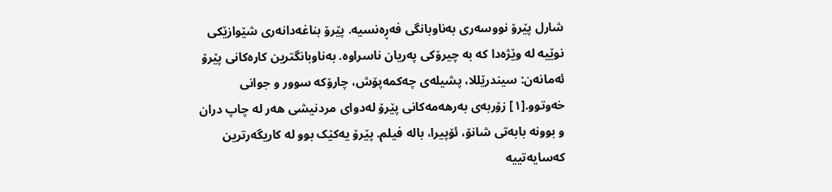شارل پێرۆ نووسەری بەناوبانگی فەڕەنسیە. پێرۆ بناغەدانەری شێوازێکی نوێیە لە وێژەدا کە بە چیرۆکی پەریان ناسراوە. بەناوبانگترین کارەکانی پێرۆ ئەمانەن: سیندرێللا، پشیلەی چەکمەپۆش، چارۆکە سوور و جوانی خەوتوو.[١] زۆربەی بەرھەمەکانی پێرۆ لەدوای مردنیشی ھەر لە چاپ دران و بوونە بابەتی شانۆ، ئۆپیرا، بالە فیلم. پێرۆ یەکێک بوو لە کاریگەرترین کەسایەتییە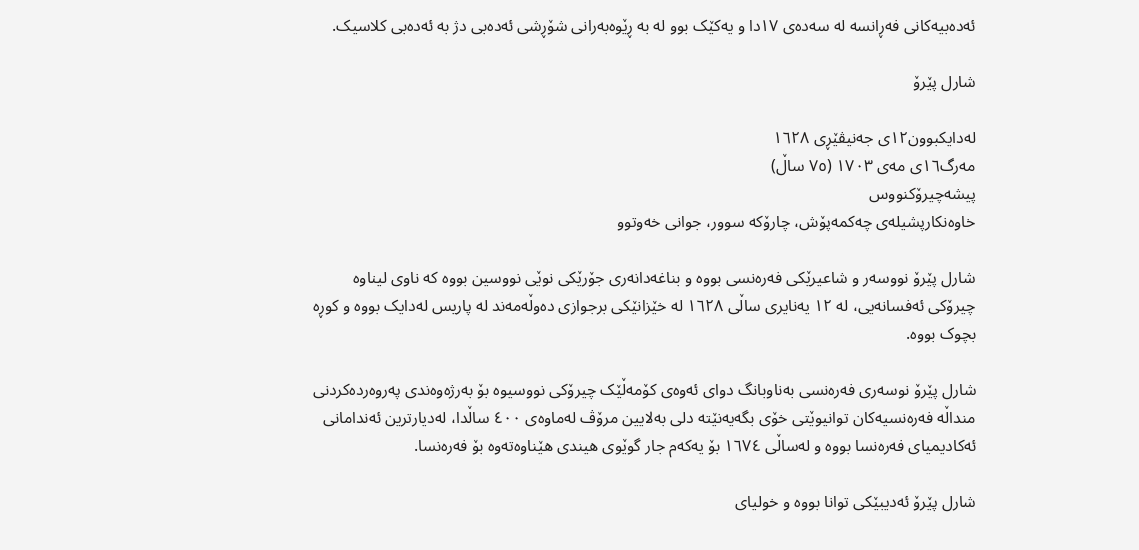ئەدەبیەکانی فەڕانسە لە سەدەی ١٧دا و یەکێک بوو لە بە ڕێوەبەرانی شۆڕشی ئەدەبی دژ بە ئەدەبی کلاسیک.

شارل پێرۆ

لەدایکبوون١٢ی جەنیڤێڕی ١٦٢٨
مەرگ١٦ی مەی ١٧٠٣ (٧٥ ساڵ)
پیشەچیرۆکنووس
خاوەنکارپشیلەی چەکمەپۆش، چارۆکە سوور، جوانی خەوتوو

شارل پێرۆ نووسەر و شاعیرێکی فەرەنسی بووە و بناغەدانەری جۆرێکی نوێی نووسین بووە کە ناوی لیناوە چیرۆکی ئەفسانەیی، لە ١٢ یەنایری ساڵی ١٦٢٨ لە خێزانێکی برجوازی دەوڵەمەند لە پاریس لەدایک بووە و کوڕە بچوک بووە.

شارل پێرۆ نوسەری فەرەنسی بەناوبانگ دوای ئەوەی کۆمەڵێک چیرۆکی نووسیوە بۆ بەرژەوەندی پەروەردەکردنی منداڵە فەرەنسیەکان توانیوێتی خۆی بگەیەنێتە دلی بەلایین مرۆڤ لەماوەی ٤٠٠ ساڵدا، لەدیارترین ئەندامانی ئەکادیمیای فەرەنسا بووە و لەساڵی ١٦٧٤ بۆ یەکەم جار گوێوی ھیندی ھێناوەتەوە بۆ فەرەنسا.

شارل پێرۆ ئەدیبێکی توانا بووە و خولیای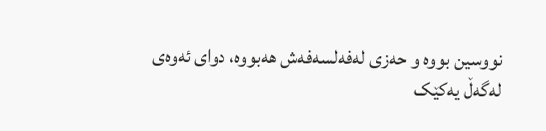نووسین بووە و حەزی لەفەلسەفەش ھەبووە، دوای ئەوەی لەگەڵ یەکێک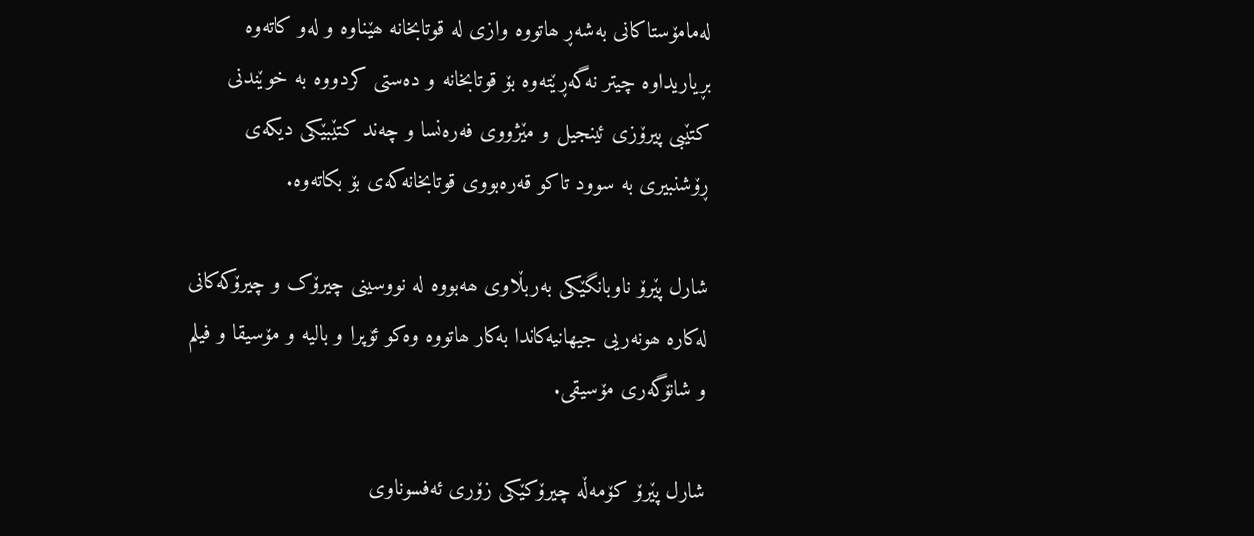لەمامۆستاکانی بەشەڕ ھاتووە وازی لە قوتابخانە ھێناوە و لەو کاتەوە بڕیاریداوە چیتر نەگەڕێتەوە بۆ قوتابخانە و دەستی کردووە بە خوێندنی کتێبی پیرۆزی ئینجیل و مێژووی فەرەنسا و چەند کتێبێکی دیکەی ڕۆشنبیری بە سوود تاکو قەرەبووی قوتابخانەکەی بۆ بکاتەوە.

شارل پێرۆ ناوبانگێکی بەربڵاوی ھەبووە لە نووسینی چیرۆک و چیرۆکەکانی لەکارە ھونەریی جیھانیەکاندا بەکار ھاتووە وەکو ئۆپرا و بالیە و مۆسیقا و فیلم و شانۆگەری مۆسیقی.

شارل پێرۆ کۆمەڵە چیرۆکێکی زۆری ئەفسوناوی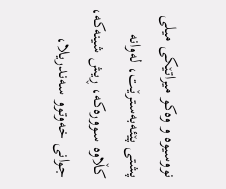نووسیوە و وەکو میراتێکی میلی پشتی پێئەبەسترێت، لەوانە کڵاوە سوورەکە، ڕیش شینەکە، جوانی خەوتوو سەندریلا،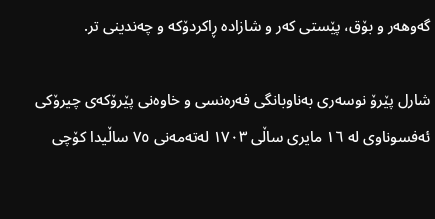گەوھەر و بۆق، پێستی کەر و شازادە ڕاکردۆکە و چەندینی تر.

شارل پێرۆ نوسەری بەناوبانگی فەرەنسی و خاوەنی پێرۆکەی چیرۆکی ئەفسوناوی لە ١٦ مایری ساڵی ١٧٠٣ لەتەمەنی ٧٥ ساڵیدا کۆچی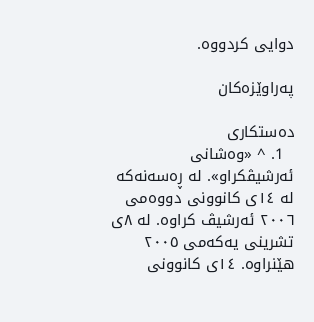دوایی کردووە.

پەراوێزەکان

دەستکاری
  1. ^ «وەشانی ئەرشیڤکراو». لە ڕەسەنەکە لە ١٤ی کانوونی دووەمی ٢٠٠٦ ئەرشیڤ کراوە. لە ٨ی تشرینی یەکەمی ٢٠٠٥ ھێنراوە. ١٤ی کانوونی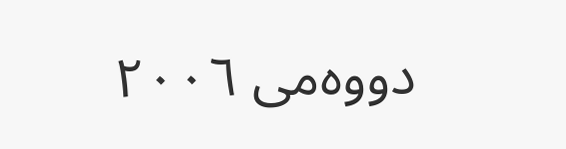دووەمی ٢٠٠٦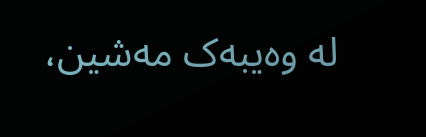لە وەیبەک مەشین،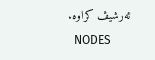ئەرشیڤ کراوە.
  NODES